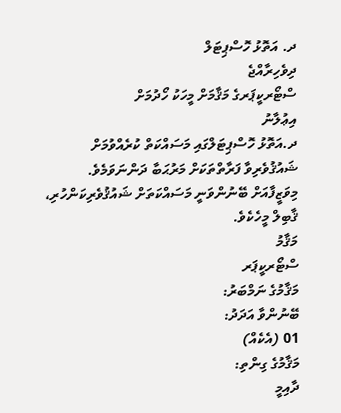ދ. އަތޮޅު ހޮސްޕިޓަލް
ދިވެހިރާއްޖެ
ސްޓޯރކީޕަރގެ މަޤާމަށް މީހަކު ހޯދުމަށް
އިޢުލާނު
ދ.އަތޮޅު ހޮސްޕިޓަލްގައި މަސައްކަތް ކުރެއްވުމަށް ޝައުޤުވެރިވާ ފަރާތްތަކަށް މަރުޙަބާ ދަންނަވަމެވެ. މިވަޒީފާއަށް ބޭނުންވަނީ މަސައްކަތަށް ޝައުޤުވެރިކަންހުރި، ޤާބިލް މީހެކެވެ.
މަޤާމު
ސްޓޯރކީޕަރ
މަޤާމުގެ ނަމްބަރު:
ބޭނުންވާ އަދަދު:
01 (އެކެއް)
މަޤާމުގެ ގިންތި:
ދާއިމީ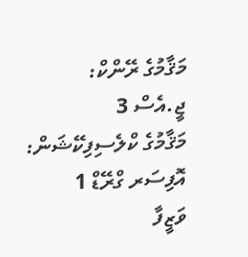މަޤާމުގެ ރޭންކް:
ޖީ.އެސް 3
މަޤާމުގެ ކްލެސިފިކޭޝަން:
އޮފިސަރ ގްރޭޑް 1
ވަޒީފާ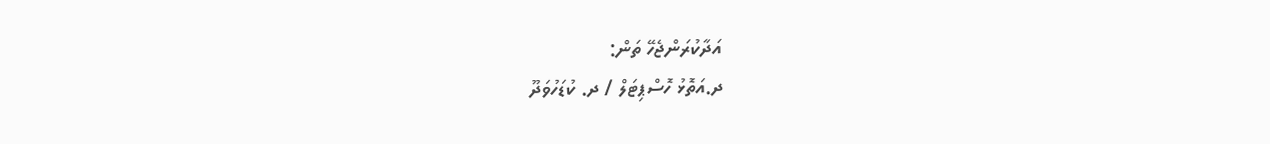އަދާކުރަންޖެހޭ ތަން:
ދ.އަތޮޅު ހޮސްޕިޓަލް / ދ. ކުޑަހުވަދޫ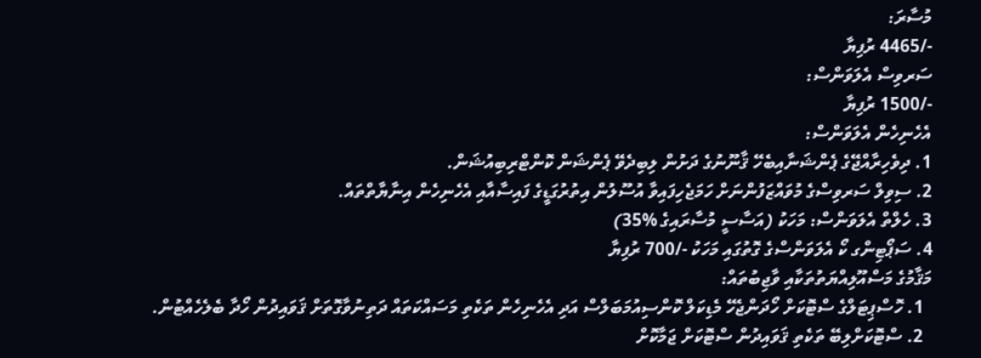މުސާރަ:
-/4465 ރުފިޔާ
ސަރވިސް އެލަވަންސް:
-/1500 ރުފިޔާ
އެހެނިހެން އެލަވަންސް:
1. ދިވެހިރާއްޖޭގެ ޕެންޝަނާއިބެހޭ ޤާނޫނުގެ ދަށުން ލިބިދެވޭ ޕެންޝަން ކޮންޓްރިބިއުޝަން.
2. ސިވިލް ސަރވިސްގެ މުވައްޒަފުންނަށް ހަމަޖެހިފައިވާ އުސޫލުން އިތުރުގަޑީގެ ފައިސާއާއި އެހެނިހެން އިނާޔާތްތައް.
3. ހެލްތް އެލަވަންސް: މަހަކު (އަސާސީ މުސާރައިގެ %35)
4. ސަޕޯޓިންގ ކޯ އެލަވަންސްގެ ގޮތުގައި މަހަކު -/700 ރުފިޔާ
މަޤާމުގެ މަސްއޫލިއްޔަތުތަކާއި ވާޖިބުތައް:
  1. ހޮސްޕިޓަލްގެ ސްޓޮކަށް ހޯދަންޖެހޭ މެޑިކަލް ކޮންސިއުމަބަލްސް އަދި އެހެނިހެން ތަކެތި މަސައްކަތައް ދަތިނުވާގޮތަށް ޤަވައިދުން ހޯދާ ބެލެހެއްޓުން.
  2. ސްޓޮކަށްލިބޭ ތަކެތި ޤަވައިދުން ސްޓޮކަށް ޖަމާކޮށް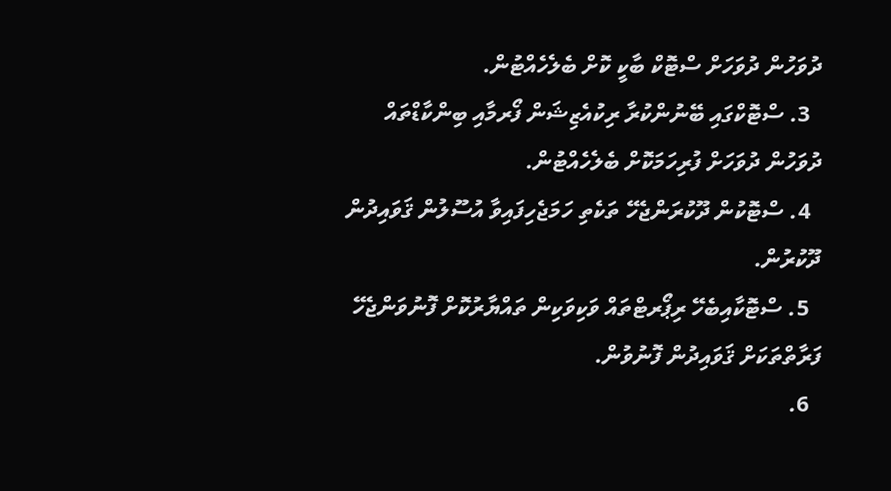ދުވަހުން ދުވަހަށް ސްޓޮކް ބާކީ ކޮށް ބެލެހެއްޓުން.
  3. ސްޓޮކްގައި ބޭނުންކުރާ ރިކުއެޒިޝަން ފޯރމާއި ބިންކާޑްތައް ދުވަހުން ދުވަހަށް ފުރިހަމަކޮށް ބެލެހެއްޓުން.
  4. ސްޓޮކުން ދޫކުރަންޖެހޭ ތަކެތި ހަމަޖެހިފައިވާ އުސޫލުން ޤަވައިދުން ދޫކުރުން.
  5. ސްޓޮކާއިބެހޭ ރިޕޯރޓްތައް ވަކިވަކިން ތައްޔާރުކޮށް ފޮނުވަންޖެހޭ ފަރާތްތަކަށް ޤަވައިދުން ފޮނުވުން.
  6.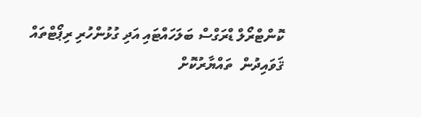ކޮންޓްރޯލް ޑްރަގްސް ބަލަހައްޓައި އަދި ގުޅުންހުރި ރިޕޯޓްތައް ޤަވައިދުން  ތައްޔާރުކޮށް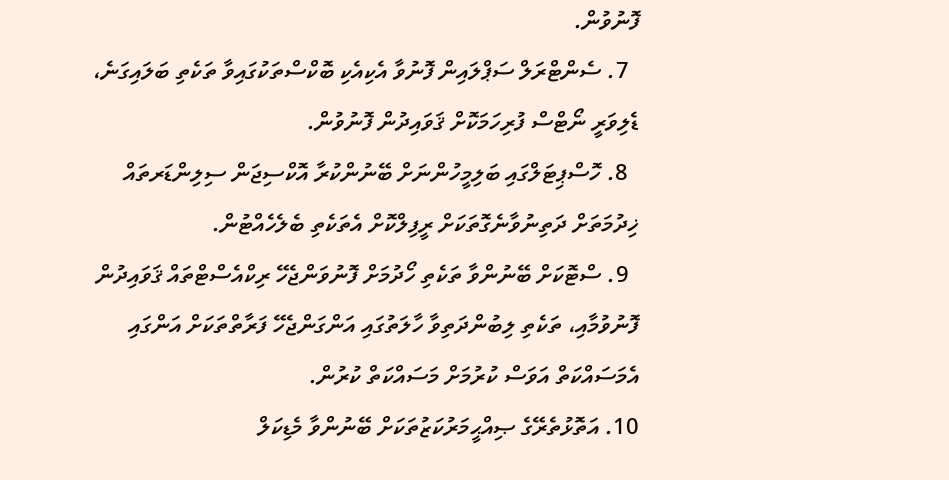ފޮނުވުން.
  7. ސެންޓްރަލް ސަޕްލައިން ފޮނުވާ އެކިއެކި ބޮކްސްތަކުގައިވާ ތަކެތި ބަލައިގަނެ، ޑެލިވަރީ ނޯޓްސް ފުރިހަމަކޮށް ޤަވައިދުން ފޮނުވުން.
  8. ހޮސްޕިޓަލްގައި ބަލިމީހުންނަށް ބޭނުންކުރާ އޮކްސިޖަން ސިލިންޑަރތައް ޚިދުމަތަށް ދަތިނުވާނެގޮތަކަށް ރީފިލްކޮށް އެތަކެތި ބެލެހެއްޓުން.
  9. ސްޓޮކަށް ބޭނުންވާ ތަކެތި ހޯދުމަށް ފޮނުވަންޖެހޭ ރިކްއެސްޓްތައް ޤަވައިދުން ފޮނުވުމާއި، ތަކެތި ލިބުންދަތިވާ ހާލަތުގައި އަންގަންޖެހޭ ފަރާތްތަކަށް އަންގައި އެމަސައްކަތް އަވަސް ކުރުމަށް މަސައްކަތް ކުރުން.
10. އަތޮޅުތެރޭގެ ޞިއްޙީމަރުކަޒުތަކަށް ބޭނުންވާ މެޑިކަލް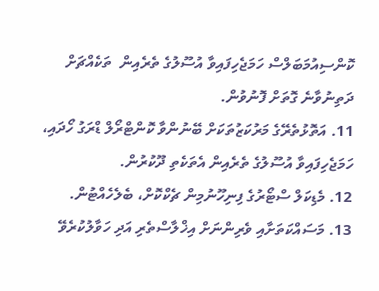ކޮންސިއުމަބަލްސް ހަމަޖެހިފައިވާ އުސޫލުގެ ތެރެއިން  ތަކެއްޗަށް ދަތިނުވާނެ ގޮތަށް ފޮނުވުން.
11. އަތޮޅުތެރޭގެ މަރުކަޒުތަކަށް ބޭނުންވާ ކޮންޓްރޯލް ޑްރަގު ހޯދައި، ހަމަޖެހިފައިވާ އުސޫލުގެ ތެރެއިން އެތަކެތި ދޫކުރުން.
12. މެޑިކަލް ސްޓޯރުގެ ފިނިހޫނުމިން ޗެކްކޮށް، ބެލެހެއްޓުން.
13. މަސައްކަތަށާއި ވެރިންނަށް އިޚްލާސްތެރި އަދި ހަވާލުކުރެވޭ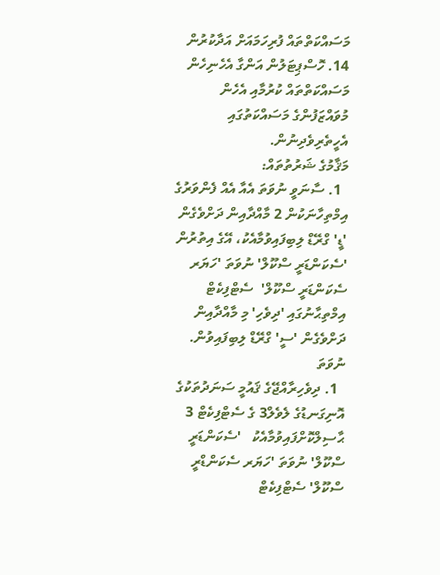މަސައްކަތްތައް ފުރިހަމައަށް އަދާކުރުން
14. ހޮސްޕިޓަލުން އަންގާ އެހެނިހެން މަސައްކަތްތައް ކުރުމާއި އެހެން މުވައްޒަފުންގެ މަސައްކަތުގައި އެހީތެރިވެދިނުން.
މަޤާމުގެ ޝަރުތުތައް:
  1. ސާނަވީ ނުވަތަ އެއާ އެއް ފެންވަރުގެ އިމްތިހާނަކުން 2 މާއްދާއިން ދަށްވެގެން 'ޑީ' ގްރޭޑް ލިބިފައިވުމާއެކު، އޭގެ އިތުރުން 'ސެކަންޑަރީ ސްކޫލް' ނުވަތަ 'ހަޔަރ ސެކަންޑަރީ ސްކޫލް'  ސެޓްފިކެޓް އިމްތިޙާނުގައި 'ދިވެހި' މި މާއްދާއިން ދަށްވެގެން 'ސީ' ގްރޭޑް ލިބިފައިވުން.
ނުވަތަ
  1. ދިވެހިރާއްޖޭގެ ޤައުމީ ސަނަދުތަކުގެ އޮނިގަނޑުގެ ލެވެލް3 ގެ ސެޓްފިކެޓް 3 ޙާސިލްކޮށްފައިވުމާއެކު   'ސެކަންޑަރީ ސްކޫލް' ނުވަތަ 'ހަޔަރ ސެކަންޑްރީ ސްކޫލް' ސެޓްފިކެޓް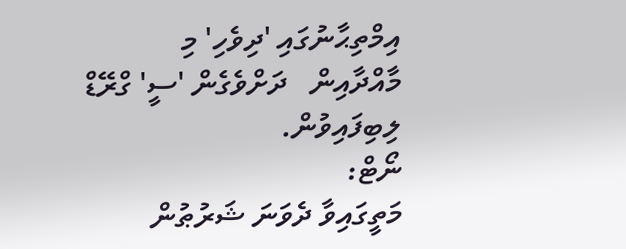އިމްތިޙާނުގައި 'ދިވެހި' މި    މާއްދާއިން   ދަށްވެގެން 'ސީ' ގްރޭޑް ލިބިފައިވުން.
ނޯޓް:
މަތީގައިވާ ދެވަނަ ޝަރުޠުން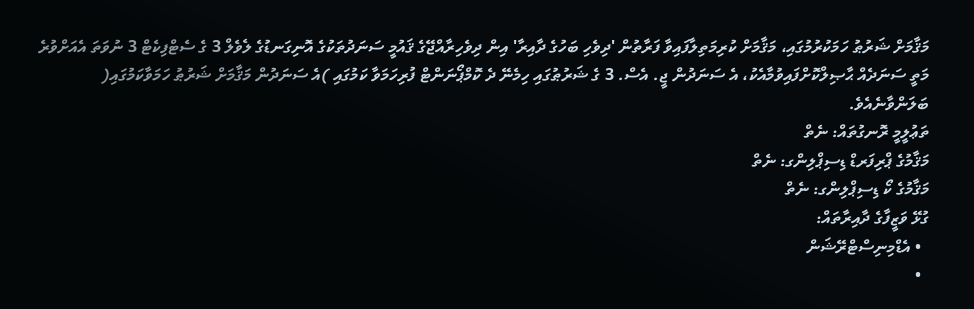މަޤާމަށް ޝަރުޠު ހަމަކުރުމުގައި، މަޤާމަށް ކުރިމަތިލާފައިވާ ފަރާތުން 'ދިވެހި ބަހުގެ ދާއިރާ' އިން ދިވެހިރާއްޖޭގެ ޤައުމީ ސަނަދުތަކުގެ އޮނިގަނޑުގެ ލެވެލް 3 ގެ ސެޓްފިކެޓް 3 ނުވަތަ އެއަށްވުރެ މަތީ ސަނަދެއް ޙާޞިލްކޮށްފައިވުމާއެކު، އެ ސަނަދުން ޖީ. އެސް. 3 ގެ ޝަރުޠުގައި ހިމެނޭ ދެ ކޮމްޕޯނަންޓް ފުރިހަމަވާ ކަމުގައި )އެ ސަނަދުން މަޤާމަށް ޝަރުޠު ހަމަވާކަމުގައި( ބަލަންވާނެއެވެ.
ތަޢުލީމީ ރޮނގުތައް: ނެތް
މަޤާމުގެ ޕްރިފަރޑް ޑިސިޕްލިންގ: ނެތް
މަޤާމުގެ ކޯ ޑިސިޕްލިންގ: ނެތް
ގުޅޭ ވަޒީފާގެ ދާއިރާތައް:
  • އެޑްމިނިސްޓްރޭޝަން
  •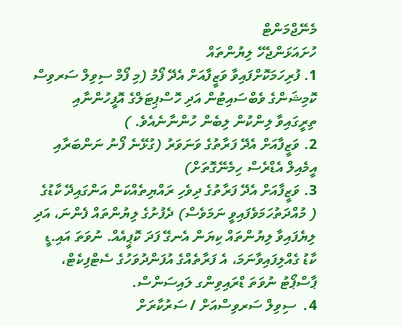މެނޭޖްމަންޓް
ހުށައަޅަންޖެހޭ ލިޔުންތައް
1. ފުރިހަމަކޮށްފައިވާ ވަޒީފާއަށް އެދޭ ފޯމު (މި ފޯމް ސިވިލް ސަރވިސް ކޮމިޝަންގެ ވެބްސައިޓުން އަދި ހޮސްޕިޓަލްގެ އޮފީހުންނާއި ތިރީގައިވާ ލިންކުން ލިބެން ހުންނާނެއެވެ. )
2. ވަޒީފާއަށް އެދޭ ފަރާތުގެ ވަނަވަރު (ގުޅޭނެ ފޯނު ނަންބަރާއި އީމެއިލް އެޑްރެސް ހިމެނޭގޮތަށް)
3. ވަޒީފާއަށް އެދޭ ފަރާތުގެ ދިވެހި ރައްޔިތެއްކަން އަންގައިދޭ ކާޑުގެ ( މުއްދަތުހަމަވެފައިވީ ނަމަވެސް) ދެފުށުގެ ލިޔުންތައް ފެންނަ، އަދި ލިޔެފައިވާ ލިޔުންތައް ކިޔަން އެނގޭ ފަދަ ކޮޕީއެއް. ނުވަތަ އައި.ޑީ ކާޑު ގެއްލިފައިވާނަމަ، އެ ފަރާތެއްގެ އުފަންދުވަހުގެ ސެޓްފިކެޓް، ޕާސްޕޯޓު ނުވަތަ ޑްރައިވިންގ ލައިސަންސް.
4.  ސިވިލް ސަރވިސްއަށް / ސަރުކާރަށް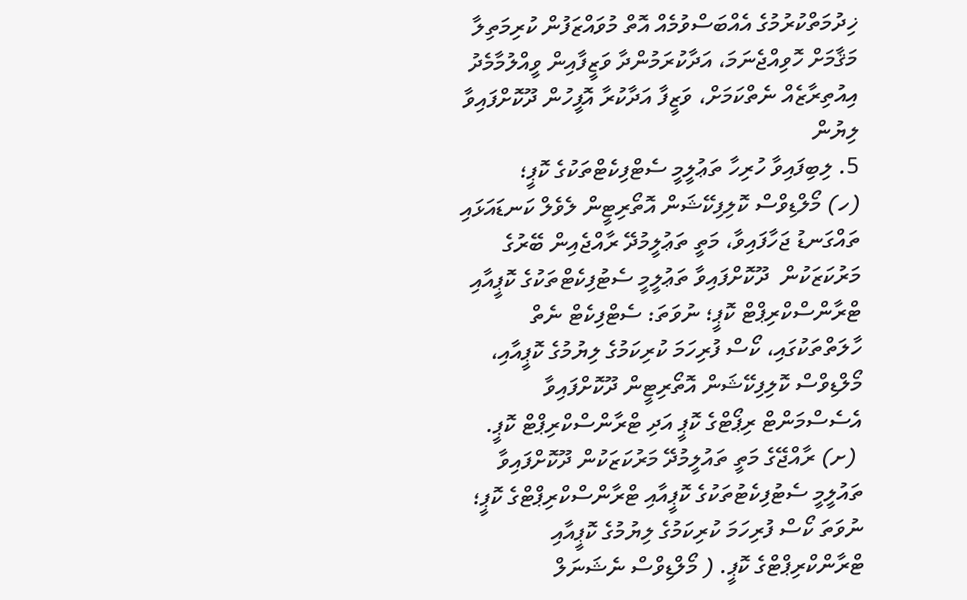ޚިދުމަތްކުރުމުގެ އެއްބަސްވުމެއް އޮތް މުވައްޒަފުން ކުރިމަތިލާ މަޤާމަށް ހޮވިއްޖެނަމަ، އަދާކުރަމުންދާ ވަޒީފާއިން ވީއްލުމާމެދު އިއުތިރާޒެއް ނެތްކަމަށް، ވަޒީފާ އަދާކުރާ އޮފީހުން ދޫކޮށްފައިވާ ލިޔުން
5. ލިބިފައިވާ ހުރިހާ ތަޢުލީމީ ސެޓްފިކެޓްތަކުގެ ކޮޕީ؛
(ހ) މޯލްޑިވްސް ކޮލިފިކޭޝަން އޮތޯރިޓީން ލެވެލް ކަނޑައަޅައި ތައްގަނޑު ޖަހާފައިވާ، މަތީ ތަޢުލީމުދޭ ރާއްޖެއިން ބޭރުގެ މަރުކަޒަކުން  ދޫކޮށްފައިވާ ތަޢުލީމީ ސެޓުފިކެޓްތަކުގެ ކޮޕީއާއި ޓްރާންސްކްރިޕްޓް ކޮޕީ؛ ނުވަތަ: ސެޓްފިކެޓް ނެތް ހާލަތްތަކުގައި، ކޯސް ފުރިހަމަ ކުރިކަމުގެ ލިޔުމުގެ ކޮޕީއާއި، މޯލްޑިވްސް ކޮލިފިކޭޝަން އޮތޯރިޓީން ދޫކޮށްފައިވާ އެސެސްމަންޓް ރިޕޯޓްގެ ކޮޕީ އަދި ޓްރާންސްކްރިޕްޓް ކޮޕީ.
 (ށ) ރާއްޖޭގެ މަތީ ތައުލީމުދޭ މަރުކަޒަކުން ދޫކޮށްފައިވާ ތައުލީމީ ސެޓުފިކެޓުތަކުގެ ކޮޕީއާއި ޓްރާންސްކްރިޕްޓްގެ ކޮޕީ؛ ނުވަތަ ކޯސް ފުރިހަމަ ކުރިކަމުގެ ލިޔުމުގެ ކޮޕީއާއި ޓްރާންކްރިޕްޓްގެ ކޮޕީ. ( މޯލްޑިވްސް ނެޝަނަލް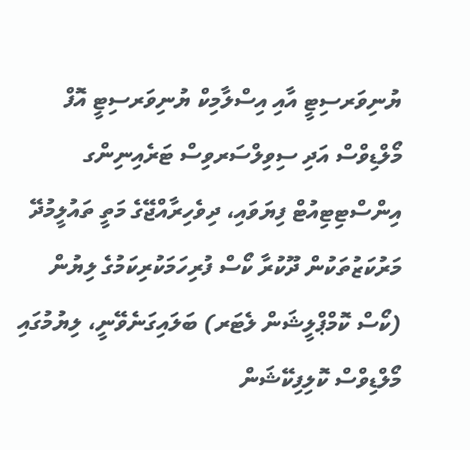ޔުނިވަރސިޓީ އާއި އިސްލާމިކް ޔުނިވަރސިޓީ އޮފް  މޯލްޑިވްސް އަދި ސިވިލްސަރވިސް ޓަރެއިނިންގ އިންސްޓިޓިއުޓް ފިޔަވައި، ދިވެހިރާއްޖޭގެ މަތީ ތައުލީމުދޭ މަރުކަޒުތަކުން ދޫކުރާ ކޯސް ފުރިހަމަކުރިކަމުގެ ލިޔުން (ކޯސް ކޮމްޕްލީޝަން ލެޓަރ) ބަލައިގަނެވޭނީ، ލިޔުމުގައި މޯލްޑިވްސް ކޮލިފިކޭޝަން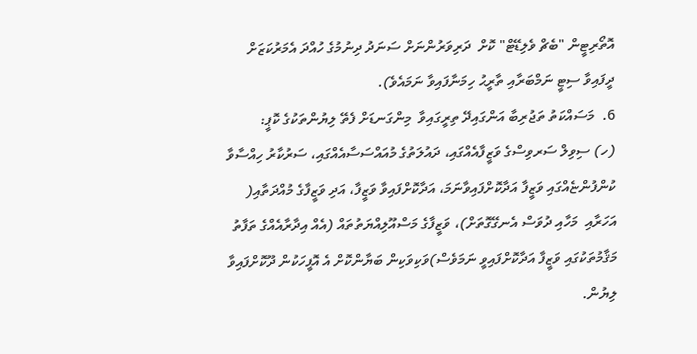އޮތޯރިޓީން "ބެޗް ވެލިޑޭޓް" ކޮށް  ދަރިވަރުންނަށް ސަނަދު ދިނުމުގެ ހުއްދަ އެމަރުކަޒަށް ދީފައިވާ ސިޓީ ނަމްބަރާއި ތާރީޙު ހިމަނާފައިވާ ނަމައެވެ).
6.  މަސައްކަތު ތަޖުރިބާ އަންގައިދޭ ތިރީގައިވާ  މިންގަނޑަށް ފެތޭ ލިޔުންތަކުގެ ކޮޕީ:
(ހ) ސިވިލް ސަރވިސްގެ ވަޒީފާއެއްގައި، ދައުލަތުގެ މުއައްސަސާއެއްގައި، ސަރުކާރު ހިއްސާވާ ކުންފުންޏެއްގައި ވަޒީފާ އަދާކޮށްފައިވާނަމަ، އަދާކޮށްފައިވާ ވަޒީފާ، އަދި ވަޒީފާގެ މުއްދަތާއި( އަހަރާއި  މަހާއި ދުވަސް އެނގޭގޮތަށް)، ވަޒީފާގެ މަސްއޫލިއްޔަތުތައް (އެއް އިދާރާއެއްގެ ތަފާތު މަޤާމުތަކުގައި ވަޒީފާ އަދާކޮށްފައިވީ ނަމަވެސް)ވަކިވަކިން ބަޔާންކޮށް އެ އޮފީހަކުން ދޫކޮށްފައިވާ ލިޔުން.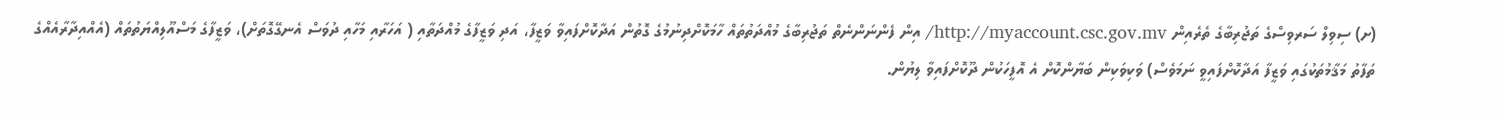(ށ) ސިވިލް ސަރވިސްގެ ތަޖުރިބާގެ ތެރެއިން http://myaccount.csc.gov.mv/ އިން ފެންނަންނެތް ތަޖުރިބާގެ މުއްދަތުތައް ހާމަކޮށްދިނުމުގެ ގޮތުން އަދާކޮށްފައިވާ ވަޒީފާ، އަދި ވަޒީފާގެ މުއްދަތާއި ( އަހަރާއި މަހާއި ދުވަސް އެނގޭގޮތަށް)، ވަޒީފާގެ މަސްއޫލިއްޔަތުތައް (އެއްއިދާރާއެއްގެ ތަފާތު މަޤާމުތަކުގައި ވަޒީފާ އަދާކޮށްފައިވީ ނަމަވެސް) ވަކިވަކިން ބަޔާންކޮށް އެ އޮފީހަކުން ދޫކޮށްފައިވާ ލިޔުން.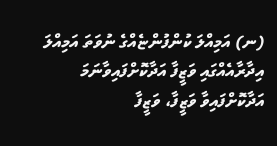(ނ) އަމިއްލަ ކުންފުންޏެއްގެ ނުވަތަ އަމިއްލަ އިދާރާއެއްގައި ވަޒީފާ އަދާކޮށްފައިވާނަމަ އަދާކޮށްފައިވާ ވަޒީފާ، ވަޒީފާ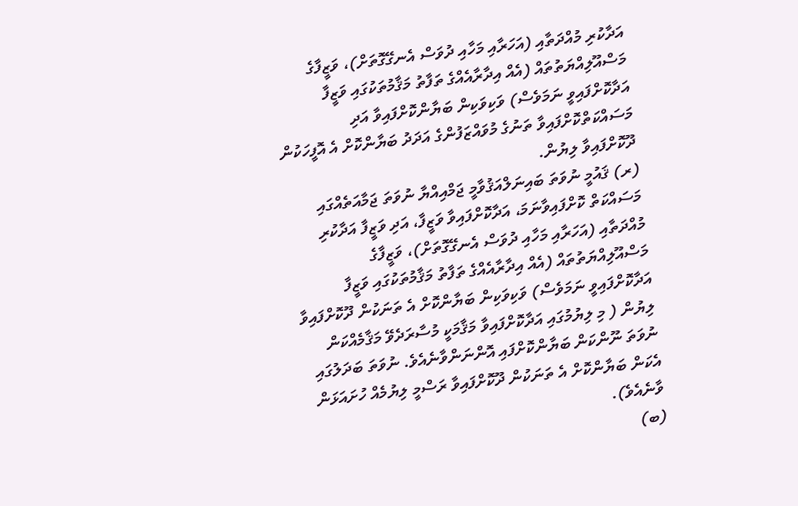އަދާކުރި މުއްދަތާއި (އަހަރާއި މަހާއި ދުވަސް އެނގޭގޮތަށް)، ވަޒީފާގެ މަސްއޫލިއްޔަތުތައް (އެއް އިދާރާއެއްގެ ތަފާތު މަޤާމުތަކުގައި ވަޒީފާ އަދާކޮށްފައިވީ ނަމަވެސް) ވަކިވަކިން ބަޔާންކޮށްފައިވާ އަދި މަސައްކަތްކޮށްފައިވާ ތަނުގެ މުވައްޒަފުންގެ އަދަދު ބަޔާންކޮށް އެ އޮފީހަކުން ދޫކޮށްފައިވާ ލިޔުން.
(ރ) ޤައުމީ ނުވަތަ ބައިނަލްއަޤުވާމީ ޖަމްއިއްޔާ ނުވަތަ ޖަމާއަތެއްގައި މަސައްކަތް ކޮށްފައިވާނަމަ، އަދާކޮށްފައިވާ ވަޒީފާ، އަދި ވަޒީފާ އަދާކުރި މުއްދަތާއި (އަހަރާއި މަހާއި ދުވަސް އެނގޭގޮތަށް)، ވަޒީފާގެ މަސްއޫލިއްޔަތުތައް (އެއް އިދާރާއެއްގެ ތަފާތު މަޤާމުތަކުގައި ވަޒީފާ އަދާކޮށްފައިވީ ނަމަވެސް) ވަކިވަކިން ބަޔާންކޮށް އެ ތަނަކުން ދޫކޮށްފައިވާ ލިޔުން ( މި ލިޔުމުގައި އަދާކޮށްފައިވާ މަޤާމަކީ މުސާރަދެވޭ މަޤާމެއްކަން ނުވަތަ ނޫންކަން ބަޔާންކޮށްފައި އޮންނަންވާނެއެވެ. ނުވަތަ ބަދަލުގައި އެކަން ބަޔާންކޮށް އެ ތަނަކުން ދޫކޮށްފައިވާ ރަސްމީ ލިޔުމެއް ހުށައަޅަން ވާނެއެވެ).
(ބ)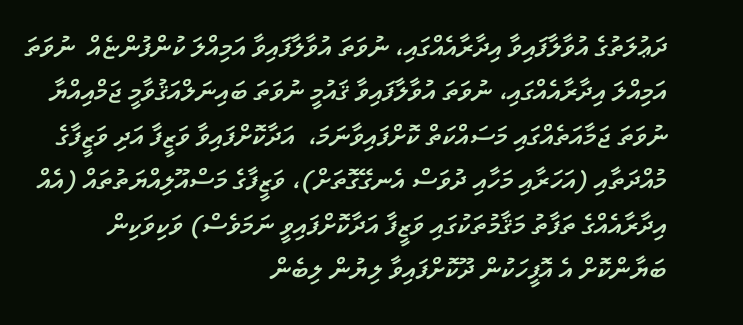ދަޢުލަތުގެ އުވާލާފައިވާ އިދާރާއެއްގައި، ނުވަތަ އުވާލާފައިވާ އަމިއްލަ ކުންފުންޏެއް  ނުވަތަ އަމިއްލަ އިދާރާއެއްގައި، ނުވަތަ އުވާލާފައިވާ ޤައުމީ ނުވަތަ ބައިނަލްއަޤުވާމީ ޖަމްއިއްޔާ ނުވަތަ ޖަމާއަތެއްގައި މަސައްކަތް ކޮށްފައިވާނަމަ،  އަދާކޮށްފައިވާ ވަޒީފާ އަދި ވަޒީފާގެ މުއްދަތާއި (އަހަރާއި މަހާއި ދުވަސް އެނގޭގޮތަށް)، ވަޒީފާގެ މަސްއޫލިއްޔަތުތައް (އެއް އިދާރާއެއްގެ ތަފާތު މަޤާމުތަކުގައި ވަޒީފާ އަދާކޮށްފައިވީ ނަމަވެސް) ވަކިވަކިން ބަޔާންކޮށް އެ އޮފީހަކުން ދޫކޮށްފައިވާ ލިޔުން ލިބެން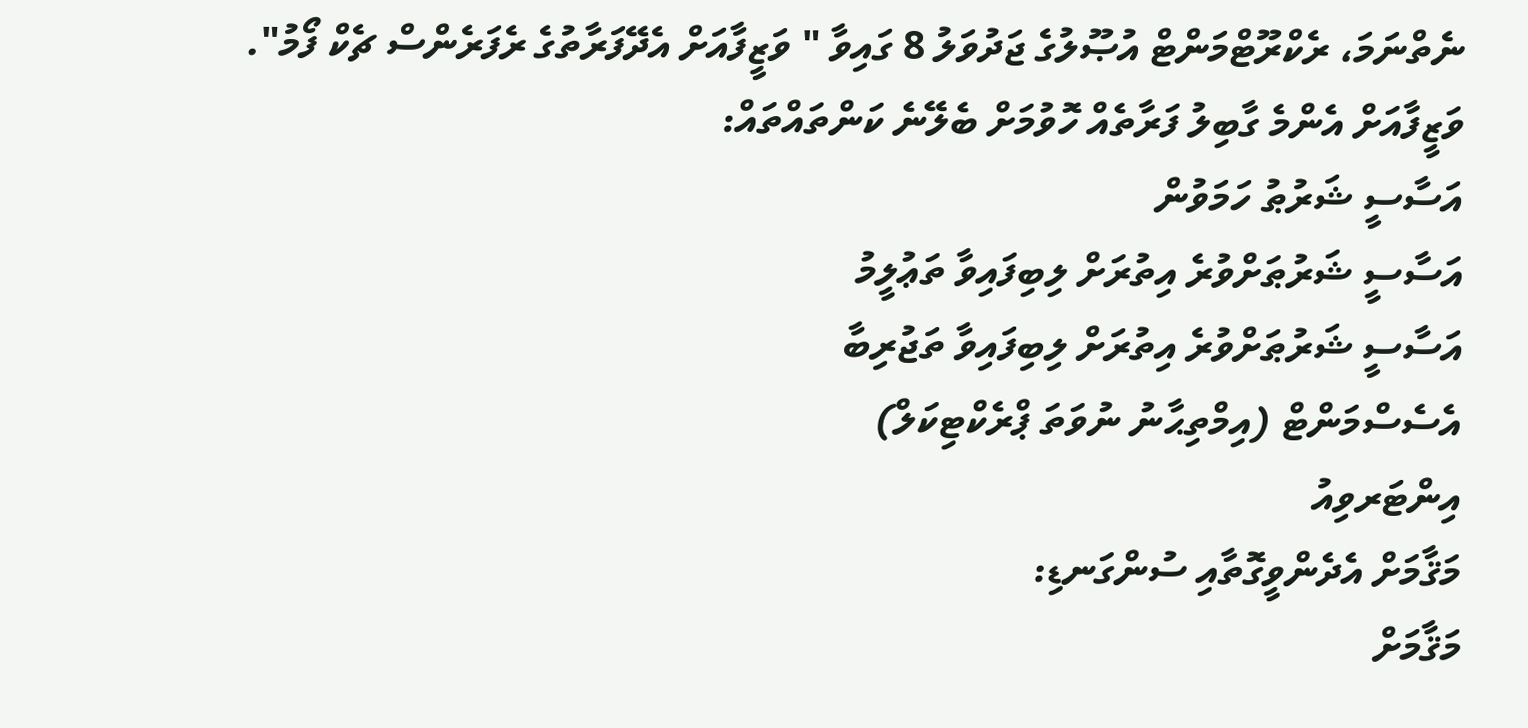ނެތްނަމަ، ރެކްރޫޓްމަންޓް އުޞޫލުގެ ޖަދުވަލު 8 ގައިވާ " ވަޒީފާއަށް އެދޭފަރާތުގެ ރެފަރެންސް ޗެކް ފޯމު".
ވަޒީފާއަށް އެންމެ ގާބިލު ފަރާތެއް ހޮވުމަށް ބެލޭނެ ކަންތައްތައް:
އަސާސީ ޝަރުޠު ހަމަވުން
އަސާސީ ޝަރުޠަށްވުރެ އިތުރަށް ލިބިފައިވާ ތަޢުލީމު
އަސާސީ ޝަރުޠަށްވުރެ އިތުރަށް ލިބިފައިވާ ތަޖުރިބާ
އެސެސްމަންޓް (އިމްތިޙާނު ނުވަތަ ޕްރެކްޓިކަލް)
އިންޓަރވިއު
މަޤާމަށް އެދެންވީގޮތާއި ސުންގަނޑި:
މަޤާމަށް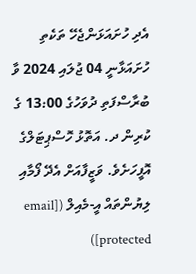އެދި ހުށައަޅަންޖެހޭ ތަކެތި ހުށައަޅާނީ 04 ޖުލައި 2024 ވާ ބުރާސްފަތި ދުވަހުގެ 13:00 ގެ ކުރިން ދ. އަތޮޅު ހޮސްޕިޓަލްގެ އޮފީހަށެވެ. ވަޒީފާއަށް އެދޭ ފޯމާއި ލިޔުންތައް އީ-މެއިލް ([email protected])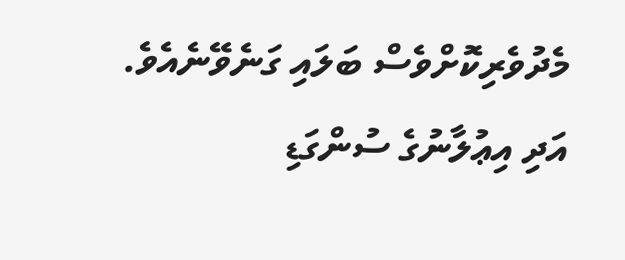މެދުވެރިކޮށްވެސް ބަލައި ގަނެވޭނެއެވެ. އަދި އިޢުލާނުގެ ސުންގަޑި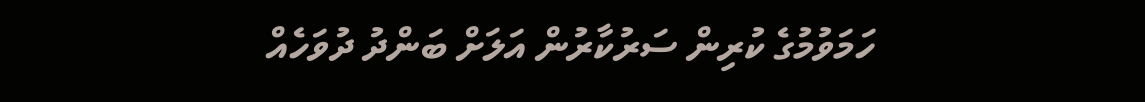ހަމަވުމުގެ ކުރިން ސަރުކާރުން އަލަށް ބަންދު ދުވަހެއް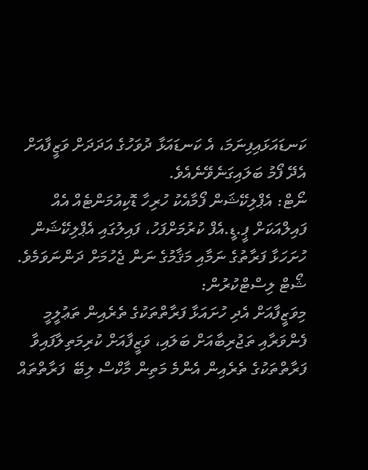ކަނޑައަޅައިފިނަމަ، އެ ކަނޑައަޅާ ދުވަހުގެ އަދަދަށް ވަޒީފާއަށް އެދޭ ފޯމު ބަލައިގަނެވޭނެއެވެ.
ނޯޓް: އެޕްލިކޭޝަން ފޯމާއެކު ހުރިހާ ޑޮކިއުމަންޓެއް އެއް ފައިލްއަކަށް ޕީ.ޑީ.އެފް ކުރުމަށްފަހު، ފައިލުގައި އެޕްލިކޭޝަން ހުށަހަޅާ ފަރާތުގެ ނަމާއި މަޤާމުގެ ނަން ޖެހުމަށް ދަންނަވަމެވެ.
ޝޯޓް ލިސްޓްކުރުން:
މިވަޒީފާއަށް އެދި ހުށައަޅާ ފަރާތްތަކުގެ ތެރެއިން ތަޢުލީމީ ފެންވަރާއި ތަޖުރިބާއަށް ބަލައި، ވަޒީފާއަށް ކުރިމަތިލާފައިވާ ފަރާތްތަކުގެ ތެރެއިން އެންމެ މަތިން މާކްސް ލިބޭ  ފަރާތްތައް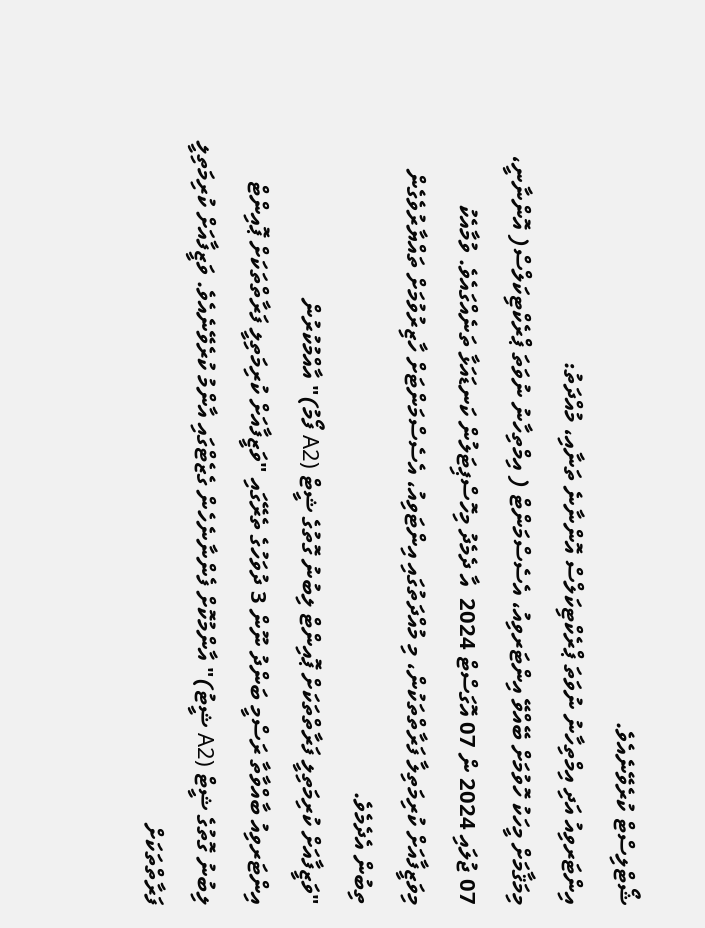ޝޯޓްލިސްޓް ކުރެވޭނެއެވެ.
އިންޓަރވިއު އަދި އިމްތިހާނު ނުވަތަ ޕްރެކްޓިކަލްސް އޮންނާނެ ތަނާއި، މުއްދަތު:
މިމަޤާމަށް މީހަކު ހޮވުމަށް ބޭއްވޭ އިންޓަރވިއު، އެސެސްމަންޓް ( އިމްތިހާނު ނުވަތަ ޕްރެކްޓިކަލްސް( އޮންނާނީ،  07 ޖުލައި 2024 ން 07 އޮގަސްޓް 2024  އާ ދެމެދު މިހޮސްޕިޓަލުން ކަނޑައަޅާ ތަނެއްގައެވެ. ވުމާއެކު މިވަޒީފާއަށް ކުރިމަތިލާ ފަރާތްތަކުން، މި މުއްދަތުގައި އިންޓަވިއު، އެސެސްމަންޓަށް ހާޒިރުވުމަށް ތައްޔާރުވެގެން ތިބުން އެދެމެވެ.
"ވަޒީފާއަށް ކުރިމަތިލީ ފަރާތްތަކަށް ޕޮއިންޓް ލިބުނު ގޮތުގެ ޝީޓް (A2 ފޯމު)" އާއްމުކުރުން
އިންޓަރވިއު ބާއްވާތާ ރަސްމީ ބަންދު ނޫން 3 ދުވަހުގެ ތެރޭގައި "ވަޒީފާއަށް ކުރިމަތިލީ ފަރާތްތަކަށް ޕޮއިންޓް ލިބުނު ގޮތުގެ ޝީޓް (A2 ޝީޓު)" އާންމުކޮށް ފެންނާނެހެން ގެޒެޓްގައި އާންމު ކުރެވޭނެއެވެ. ވަޒީފާއަށް ކުރިމަތިލީ ފަރާތްތަކަށް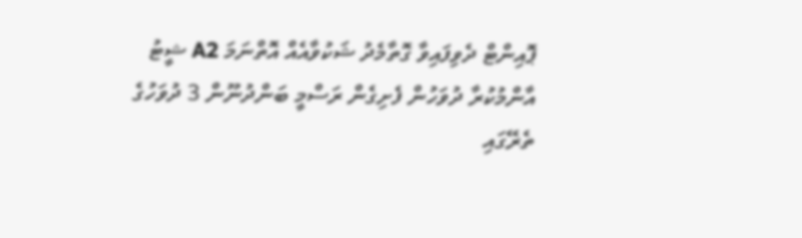ޕޮއިންޓް ދެވިފައިވާ ގޮތާމެދު ޝަކުވާއެއް އޮތްނަމަ A2 ޝީޓު އާންމުކުރާ ދުވަހުން ފެށިގެން ރަސްމީ ބަންދުނޫން 3 ދުވަހުގެ ތެރޭގައި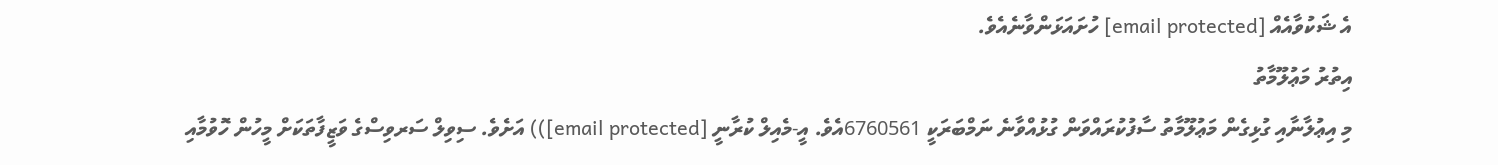އެ ޝަކުވާއެއް [email protected] ހުށައަޅަންވާނެއެވެ.
އިތުރު މަޢުލޫމާތު
މި އިޢުލާނާއި ގުޅިގެން މަޢުލޫމާތު ސާފުކުރައްވަން ގުޅުއްވާނެ ނަމްބަރަކީ 6760561އެވެ. އީ-މެއިލް ކުރާނީ [email protected])) އަށެވެ. ސިވިލް ސަރވިސްގެ ވަޒީފާތަކަށް މީހުން ހޮވުމާއި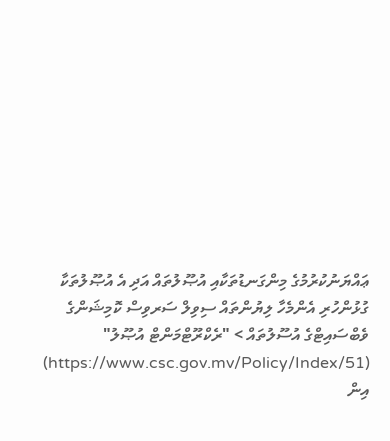ޢައްޔަނުކުރުމުގެ މިންގަނޑުތަކާއި އުޞޫލުތައް އަދި އެ އުޞޫލުތަކާ ގުޅުންހުރި އެންމެހާ ލިޔުންތައް ސިވިލް ސަރވިސް ކޮމިޝަންގެ ވެބްސައިޓްގެ އުސޫލުތައް > "ރެކްރޫޓްމަންޓް އުޞޫލު" (https://www.csc.gov.mv/Policy/Index/51) އިން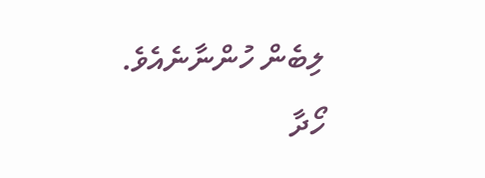ލިބެން ހުންނާނެއެވެ.
ހޯދާ